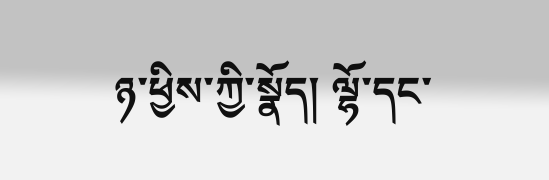ཉ་ཕྱིས་ཀྱི་སྣོད། ལྷོ་དང་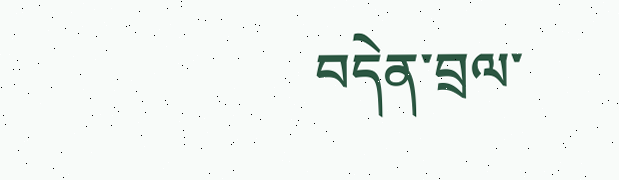བདེན་བྲལ་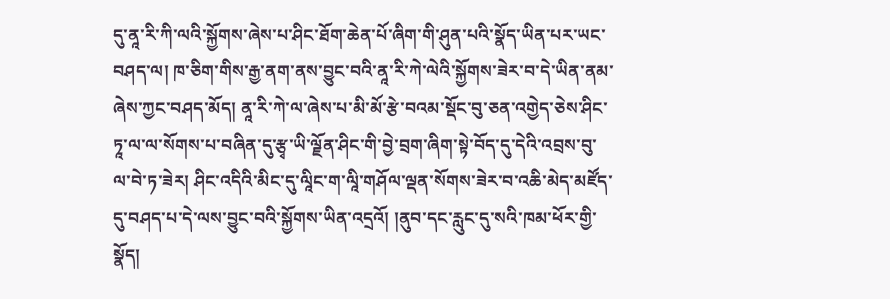དུ་ནཱ་རི་ཀི་ལའི་སྐྱོགས་ཞེས་པ་ཤིང་ཐོག་ཆེན་པོ་ཞིག་གི་ཤུན་པའི་སྣོད་ཡིན་པར་ཡང་བཤད་ལ། ཁ་ཅིག་གིས་རྒྱ་ནག་ནས་བྱུང་བའི་ནཱ་རི་ཀེ་ལེའི་སྐྱོགས་ཟེར་བ་དེ་ཡིན་ནམ་ཞེས་ཀྱང་བཤད་མོད། ནཱ་རི་ཀེ་ལ་ཞེས་པ་མི་མོ་རྩེ་བའམ་སྡོང་བུ་ཅན་འགྱེད་ཅེས་ཤིང་ཏཱ་ལ་ལ་སོགས་པ་བཞིན་དུ་རྩྭ་ཡི་ལྗོན་ཤིང་གི་བྱེ་བྲག་ཞིག་སྟེ་བོད་དུ་དེའི་འབྲས་བུ་ལ་བེ་ཏ་ཟེར། ཤིང་འདིའི་མིང་དུ་ལཱིང་ག་ལཱི་གཤོལ་ལྡན་སོགས་ཟེར་བ་འཆི་མེད་མཛོད་དུ་བཤད་པ་དེ་ལས་བྱུང་བའི་སྐྱོགས་ཡིན་འདྲའོ། །ནུབ་དང་རླུང་དུ་སའི་ཁམ་ཕོར་གྱི་སྣོད།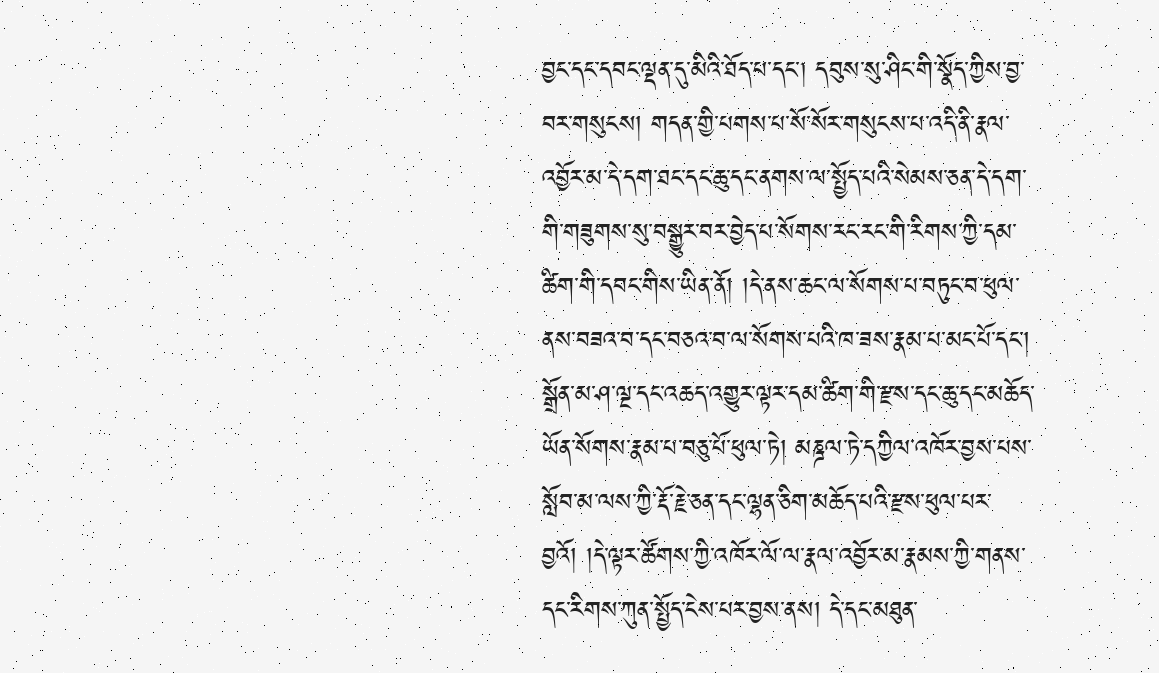བྱང་དང་དབང་ལྡན་དུ་མིའི་ཐོད་པ་དང་། དབུས་སུ་ཤིང་གི་སྣོད་ཀྱིས་བྱ་བར་གསུངས། གདན་གྱི་པགས་པ་སོ་སོར་གསུངས་པ་འདི་ནི་རྣལ་འབྱོར་མ་དེ་དག་ཐང་དང་ཆུ་དང་ནགས་ལ་སྤྱོད་པའི་སེམས་ཅན་དེ་དག་གི་གཟུགས་སུ་བསྒྱུར་བར་བྱེད་པ་སོགས་རང་རང་གི་རིགས་ཀྱི་དམ་ཚིག་གི་དབང་གིས་ཡིན་ནོ། །དེ་ནས་ཆང་ལ་སོགས་པ་བཏུང་བ་ཕུལ་ནས་བཟའ་བ་དང་བཅའ་བ་ལ་སོགས་པའི་ཁ་ཟས་རྣམ་པ་མང་པོ་དང་། སྒྲོན་མ་ཤ་ལྔ་དང་འཆད་འགྱུར་ལྟར་དམ་ཚིག་གི་རྫས་དང་ཆུ་དང་མཆོད་ཡོན་སོགས་རྣམ་པ་བཅུ་པོ་ཕུལ་ཏེ། མཎྜལ་ཏེ་དཀྱིལ་འཁོར་བྱས་པས་སློབ་མ་ལས་ཀྱི་རྡོ་རྗེ་ཅན་དང་ལྷན་ཅིག་མཆོད་པའི་རྫས་ཕུལ་པར་བྱའོ། །དེ་ལྟར་ཚོགས་ཀྱི་འཁོར་ལོ་ལ་རྣལ་འབྱོར་མ་རྣམས་ཀྱི་གནས་དང་རིགས་ཀུན་སྤྱོད་ངེས་པར་བྱས་ནས། དེ་དང་མཐུན་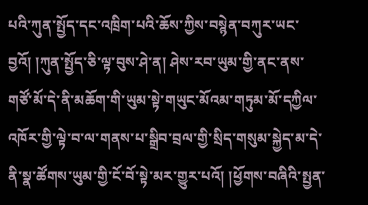པའི་ཀུན་སྤྱོད་དང་འཁྲིག་པའི་ཆོས་ཀྱིས་བསྙེན་བཀུར་ཡང་བྱའོ། །ཀུན་སྤྱོད་ཅི་ལྟ་བུས་ཤེ་ན། ཤེས་རབ་ཡུམ་གྱི་ནང་ནས་གཙོ་མོ་དེ་ནི་མཆོག་གི་ཡུམ་སྟེ་གཡུང་མོའམ་གཏུམ་མོ་དཀྱིལ་འཁོར་གྱི་ལྟེ་བ་ལ་གནས་པ་སྒྲིབ་བྲལ་གྱི་སྲིད་གསུམ་སྐྱེད་མ་དེ་ནི་སྣ་ཚོགས་ཡུམ་གྱི་ངོ་བོ་སྟེ་མར་གྱུར་པའོ། །ཕྱོགས་བཞིའི་སྤྱན་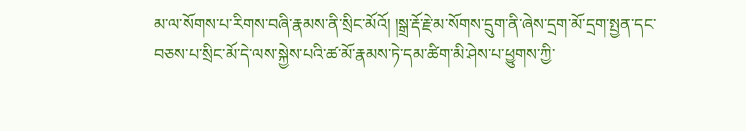མ་ལ་སོགས་པ་རིགས་བཞི་རྣམས་ནི་སྲིང་མོའོ། །སྒྲ་རྡོ་རྗེ་མ་སོགས་དྲུག་ནི་ཞེས་དྲག་མོ་དྲག་སྤྱན་དང་བཅས་པ་སྲིང་མོ་དེ་ལས་སྐྱེས་པའི་ཚ་མོ་རྣམས་ཏེ་དམ་ཚིག་མི་ཤེས་པ་ཕྱུགས་ཀྱི་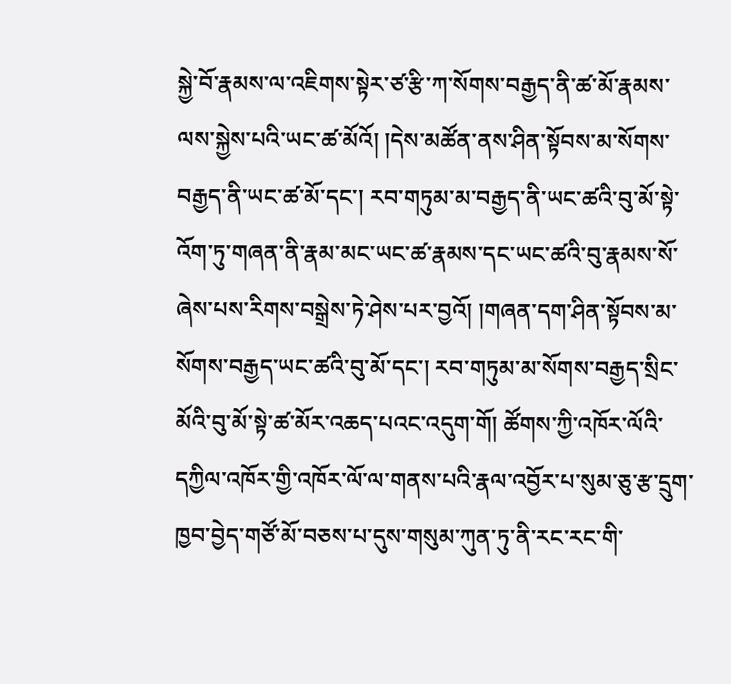སྐྱེ་བོ་རྣམས་ལ་འཇིགས་སྟེར་ཙ་རྩི་ཀ་སོགས་བརྒྱད་ནི་ཚ་མོ་རྣམས་ལས་སྐྱེས་པའི་ཡང་ཚ་མོའོ། །དེས་མཚོན་ནས་ཤིན་སྟོབས་མ་སོགས་བརྒྱད་ནི་ཡང་ཚ་མོ་དང་། རབ་གཏུམ་མ་བརྒྱད་ནི་ཡང་ཚའི་བུ་མོ་སྟེ་འོག་ཏུ་གཞན་ནི་རྣམ་མང་ཡང་ཚ་རྣམས་དང་ཡང་ཚའི་བུ་རྣམས་སོ་ཞེས་པས་རིགས་བསྒྲེས་ཏེ་ཤེས་པར་བྱའོ། །གཞན་དག་ཤིན་སྟོབས་མ་སོགས་བརྒྱད་ཡང་ཚའི་བུ་མོ་དང་། རབ་གཏུམ་མ་སོགས་བརྒྱད་སྲིང་མོའི་བུ་མོ་སྟེ་ཚ་མོར་འཆད་པའང་འདུག་གོ། ཚོགས་ཀྱི་འཁོར་ལོའི་དཀྱིལ་འཁོར་གྱི་འཁོར་ལོ་ལ་གནས་པའི་རྣལ་འབྱོར་པ་སུམ་ཅུ་རྩ་དྲུག་ཁྱབ་བྱེད་གཙོ་མོ་བཅས་པ་དུས་གསུམ་ཀུན་ཏུ་ནི་རང་རང་གི་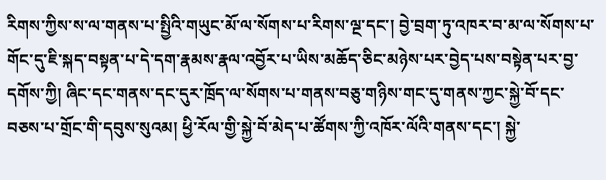རིགས་ཀྱིས་ས་ལ་གནས་པ་སྤྱིའི་གཡུང་མོ་ལ་སོགས་པ་རིགས་ལྔ་དང་། བྱེ་བྲག་ཏུ་འཁར་བ་མ་ལ་སོགས་པ་གོང་དུ་ཇི་སྐད་བསྟན་པ་དེ་དག་རྣམས་རྣལ་འབྱོར་པ་ཡིས་མཆོད་ཅིང་མཉེས་པར་བྱེད་པས་བསྟེན་པར་བྱ་དགོས་ཀྱི། ཞིང་དང་གནས་དང་དུར་ཁྲོད་ལ་སོགས་པ་གནས་བཅུ་གཉིས་གང་དུ་གནས་ཀྱང་སྐྱེ་བོ་དང་བཅས་པ་གྲོང་གི་དབུས་སུའམ། ཕྱི་རོལ་གྱི་སྐྱེ་བོ་མེད་པ་ཚོགས་ཀྱི་འཁོར་ལོའི་གནས་དང་། སྐྱེ་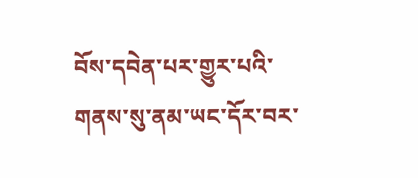བོས་དབེན་པར་གྱུར་པའི་གནས་སུ་ནམ་ཡང་དོར་བར་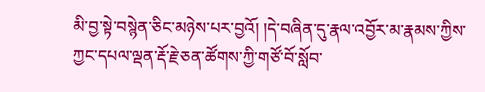མི་བྱ་སྟེ་བསྙེན་ཅིང་མཉེས་པར་བྱའོ། །དེ་བཞིན་དུ་རྣལ་འབྱོར་མ་རྣམས་ཀྱིས་ཀྱང་དཔལ་ལྡན་རྡོ་རྗེ་ཅན་ཚོགས་ཀྱི་གཙོ་བོ་སློབ་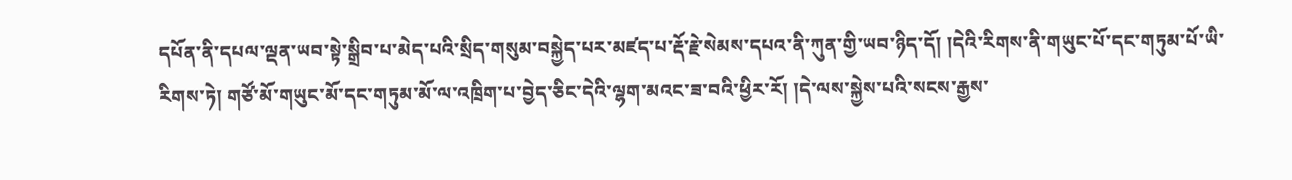དཔོན་ནི་དཔལ་ལྡན་ཡབ་སྟེ་སྒྲིབ་པ་མེད་པའི་སྲིད་གསུམ་བསྐྱེད་པར་མཛད་པ་རྡོ་རྗེ་སེམས་དཔའ་ནི་ཀུན་གྱི་ཡབ་ཉིད་དོ། །དེའི་རིགས་ནི་གཡུང་པོ་དང་གཏུམ་པོ་ཡི་རིགས་ཏེ། གཙོ་མོ་གཡུང་མོ་དང་གཏུམ་མོ་ལ་འཁྲིག་པ་བྱེད་ཅིང་དེའི་ལྷག་མའང་ཟ་བའི་ཕྱིར་རོ། །དེ་ལས་སྐྱེས་པའི་སངས་རྒྱས་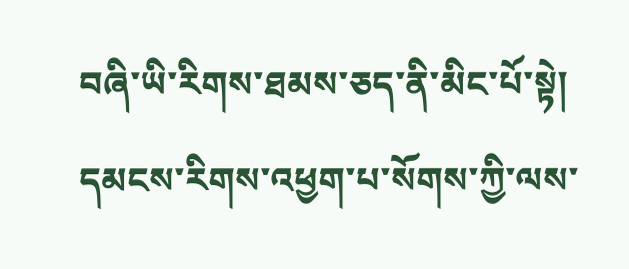བཞི་ཡི་རིགས་ཐམས་ཅད་ནི་མིང་པོ་སྟེ། དམངས་རིགས་འཕྱག་པ་སོགས་ཀྱི་ལས་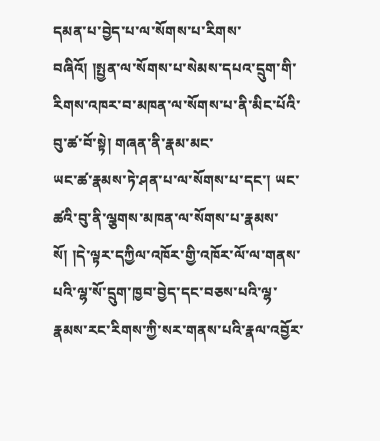དམན་པ་བྱེད་པ་ལ་སོགས་པ་རིགས་བཞིའོ། །སྤྱན་ལ་སོགས་པ་སེམས་དཔའ་དྲུག་གི་རིགས་འཁར་བ་མཁན་ལ་སོགས་པ་ནི་མིང་པོའི་བུ་ཚ་བོ་སྟེ། གཞན་ནི་རྣམ་མང་
ཡང་ཚ་རྣམས་ཏེ་ཤན་པ་ལ་སོགས་པ་དང་། ཡང་ཚའི་བུ་ནི་ལྕགས་མཁན་ལ་སོགས་པ་རྣམས་སོ། །དེ་ལྟར་དཀྱིལ་འཁོར་གྱི་འཁོར་ལོ་ལ་གནས་པའི་ལྷ་སོ་དྲུག་ཁྱབ་བྱེད་དང་བཅས་པའི་ལྷ་རྣམས་རང་རིགས་ཀྱི་སར་གནས་པའི་རྣལ་འབྱོར་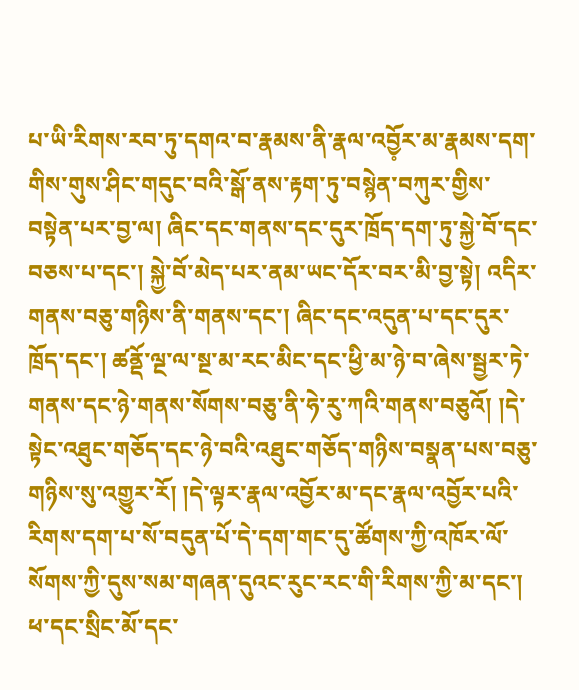པ་ཡི་རིགས་རབ་ཏུ་དགའ་བ་རྣམས་ནི་རྣལ་འབྱོ༷ར་མ་རྣམས་དག་གིས་གུས་ཤིང་གདུང་བའི་སྒོ་ནས་རྟག་ཏུ་བསྙེན་བཀུར་གྱིས་བསྟེན་པར་བྱ་ལ། ཞིང་དང་གནས་དང་དུར་ཁྲོད་དག་ཏུ་སྐྱེ་བོ་དང་བཅས་པ་དང་། སྐྱེ་བོ་མེད་པར་ནམ་ཡང་དོར་བར་མི་བྱ་སྟེ། འདིར་གནས་བཅུ་གཉིས་ནི་གནས་དང་། ཞིང་དང་འདུན་པ་དང་དུར་ཁྲོད་དང་། ཚནྡོ་ལྔ་ལ་སྔ་མ་རང་མིང་དང་ཕྱི་མ་ཉེ་བ་ཞེས་སྦྱར་ཏེ་གནས་དང་ཉེ་གནས་སོགས་བཅུ་ནི་ཧེ་རུ་ཀའི་གནས་བཅུའོ། །དེ་སྟེང་འཐུང་གཅོད་དང་ཉེ་བའི་འཐུང་གཅོད་གཉིས་བསྣན་པས་བཅུ་གཉིས་སུ་འགྱུར་རོ། །དེ་ལྟར་རྣལ་འབྱོར་མ་དང་རྣལ་འབྱོར་པའི་རིགས་དག་པ་སོ་བདུན་པོ་དེ་དག་གང་དུ་ཚོགས་ཀྱི་འཁོར་ལོ་སོགས་ཀྱི་དུས་སམ་གཞན་དུའང་རུང་རང་གི་རིགས་ཀྱི་མ་དང་། ཕ་དང་སྲིང་མོ་དང་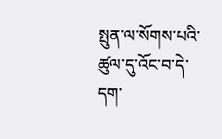སྤུན་ལ་སོགས་པའི་ཚུལ་དུ་འོང་བ་དེ་དག་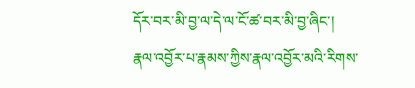དོར་བར་མི་བྱ་ལ་དེ་ལ་ངོ་ཚ་བར་མི་བྱ་ཞིང་། རྣལ་འབྱོར་པ་རྣམས་ཀྱིས་རྣལ་འབྱོར་མའི་རིགས་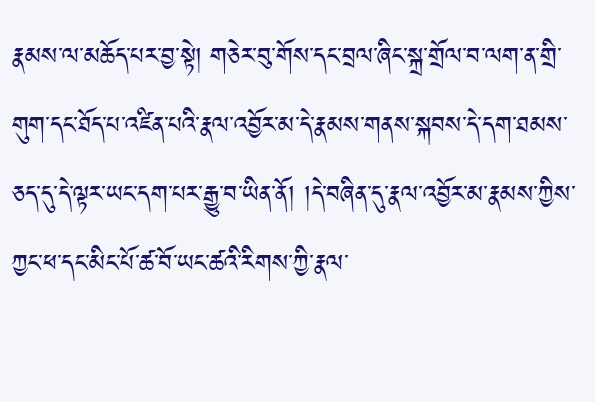རྣམས་ལ་མཆོད་པར་བྱ་སྟེ། གཅེར་བུ་གོས་དང་བྲལ་ཞིང་སྐྲ་གྲོལ་བ་ལག་ན་གྲི་གུག་དང་ཐོད་པ་འཛིན་པའི་རྣལ་འབྱོར་མ་དེ་རྣམས་གནས་སྐབས་དེ་དག་ཐམས་ཅད་དུ་དེ་ལྟར་ཡང་དག་པར་རྒྱུ་བ་ཡིན་ནོ། །དེ་བཞིན་དུ་རྣལ་འབྱོར་མ་རྣམས་ཀྱིས་ཀྱང་ཕ་དང་མིང་པོ་ཚ་བོ་ཡང་ཚའི་རིགས་ཀྱི་རྣལ་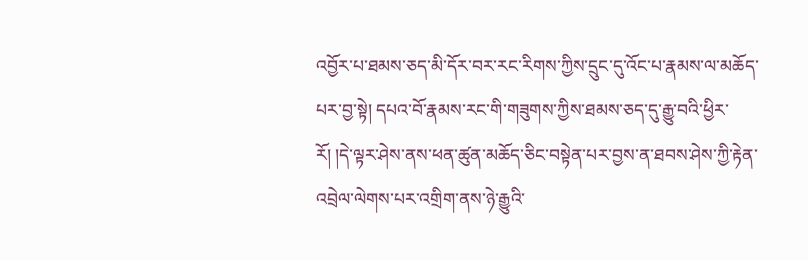འབྱོར་པ་ཐམས་ཅད་མི་དོར་བར་རང་རིགས་ཀྱིས་དྲུང་དུ་འོང་པ་རྣམས་ལ་མཆོད་པར་བྱ་སྟེ། དཔའ་བོ་རྣམས་རང་གི་གཟུགས་ཀྱིས་ཐམས་ཅད་དུ་རྒྱུ་བའི་ཕྱིར་རོ། །དེ་ལྟར་ཤེས་ནས་ཕན་ཚུན་མཆོད་ཅིང་བསྟེན་པར་བྱས་ན་ཐབས་ཤེས་ཀྱི་རྟེན་འབྲེལ་ལེགས་པར་འགྲིག་ནས་ཉེ་རྒྱུའི་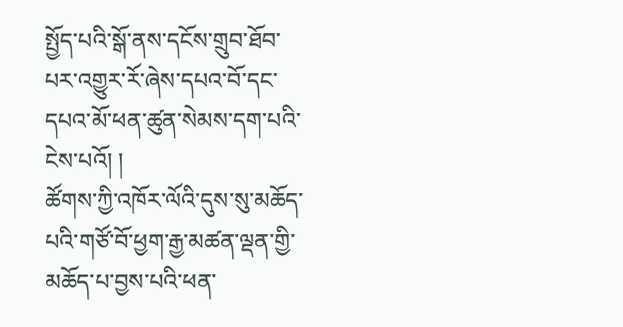སྤྱོད་པའི་སྒོ་ནས་དངོས་གྲུབ་ཐོབ་པར་འགྱུར་རོ་ཞེས་དཔའ་བོ་དང་དཔའ་མོ་ཕན་ཚུན་སེམས་དག་པའི་ངེས་པའོ། །
ཚོགས་ཀྱི་འཁོར་ལོའི་དུས་སུ་མཆོད་པའི་གཙོ་བོ་ཕྱག་རྒྱ་མཚན་ལྡན་གྱི་མཆོད་པ་བྱས་པའི་ཕན་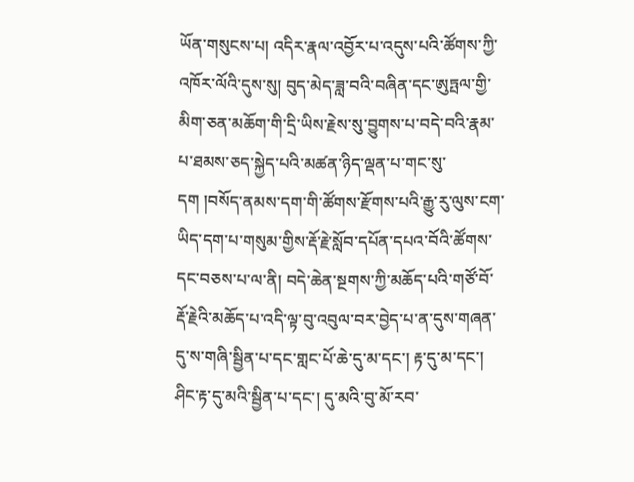ཡོན་གསུངས་པ། འདིར་རྣལ་འབྱོར་པ་འདུས་པའི་ཚོགས་ཀྱི་འཁོར་ལོའི་དུས་སུ། བུད་མེད་ཟླ་བའི་བཞིན་དང་ཨུཏྤལ་གྱི་མིག་ཅན་མཆོག་གི་དྲི་ཡིས་རྗེས་སུ་བྱུགས་པ་བདེ་བའི་རྣམ་པ་ཐམས་ཅད་སྐྱེད་པའི་མཚན་ཉིད་ལྡན་པ་གང་སུ་དག །བསོད་ནམས་དག་གི་ཚོགས་རྫོགས་པའི་རྒྱུ་རུ་ལུས་ངག་ཡིད་དག་པ་གསུམ་གྱིས་རྡོ་རྗེ་སློབ་དཔོན་དཔའ་བོའི་ཚོགས་དང་བཅས་པ་ལ་ནི། བདེ་ཆེན་སྔགས་ཀྱི་མཆོད་པའི་གཙོ་བོ་རྡོ་རྗེའི་མཆོད་པ་འདི་ལྟ་བུ་འབུལ་བར་བྱེད་པ་ན་དུས་གཞན་དུ་ས་གཞི་སྦྱིན་པ་དང་གླང་པོ་ཆེ་དུ་མ་དང་། རྟ་དུ་མ་དང་། ཤིང་རྟ་དུ་མའི་སྦྱིན་པ་དང་། དུ་མའི་བུ་མོ་རབ་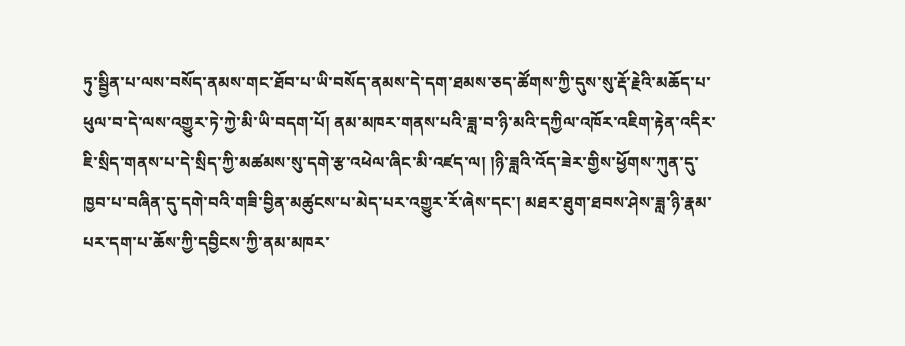ཏུ་སྦྱིན་པ་ལས་བསོད་ནམས་གང་ཐོབ་པ་ཡི་བསོད་ནམས་དེ་དག་ཐམས་ཅད་ཚོགས་ཀྱི་དུས་སུ་རྡོ་རྗེའི་མཆོད་པ་ཕུལ་བ་དེ་ལས་འགྱུར་ཏེ་ཀྱེ་མི་ཡི་བདག་པོ། ནམ་མཁར་གནས་པའི་ཟླ་བ་ཉི་མའི་དཀྱིལ་འཁོར་འཇིག་རྟེན་འདིར་ཇི་སྲིད་གནས་པ་དེ་སྲིད་ཀྱི་མཚམས་སུ་དགེ་རྩ་འཕེལ་ཞིང་མི་འཛད་ལ། །ཉི་ཟླའི་འོད་ཟེར་གྱིས་ཕྱོགས་ཀུན་དུ་ཁྱབ་པ་བཞིན་དུ་དགེ་བའི་གཟི་བྱིན་མཚུངས་པ་མེད་པར་འགྱུར་རོ་ཞེས་དང་། མཐར་ཐུག་ཐབས་ཤེས་ཟླ་ཉི་རྣམ་པར་དག་པ་ཆོས་ཀྱི་དབྱིངས་ཀྱི་ནམ་མཁར་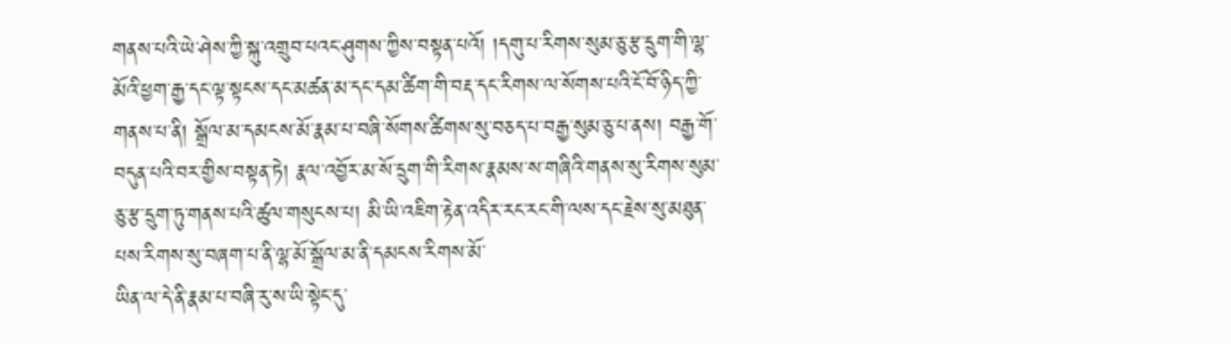གནས་པའི་ཡེ་ཤེས་ཀྱི་སྐུ་འགྲུབ་པའང་ཤུགས་ཀྱིས་བསྟན་པའོ། །དགུ་པ་རིགས་སུམ་ཅུ་རྩ་དྲུག་གི་ལྷ་མོའི་ཕྱག་རྒྱ་དང་ལྟ་སྟངས་དང་མཚན་མ་དང་དམ་ཚིག་གི་བརྡ་དང་རིགས་ལ་སོགས་པའི་ངོ་བོ་ཉིད་ཀྱི་གནས་པ་ནི། སྒྲོལ་མ་དམངས་མོ་རྣམ་པ་བཞི་སོགས་ཚིགས་སུ་བཅད་པ་བརྒྱ་སུམ་ཅུ་པ་ནས། བརྒྱ་གོ་བདུན་པའི་བར་གྱིས་བསྟན་ཏེ། རྣལ་འབྱོར་མ་སོ་དྲུག་གི་རིགས་རྣམས་ས་གཞིའི་གནས་སུ་རིགས་སུམ་ཅུ་རྩ་དྲུག་ཏུ་གནས་པའི་ཚུལ་གསུངས་པ། མི་ཡི་འཇིག་རྟེན་འདིར་རང་རང་གི་ལས་དང་རྗེས་སུ་མཐུན་པས་རིགས་སུ་བཞག་པ་ནི་ལྷ་མོ་སྒྲོལ་མ་ནི་དམངས་རིགས་མོ་
ཡིན་ལ་དེ་ནི་རྣམ་པ་བཞི་རུ་ས་ཡི་སྟེང་དུ་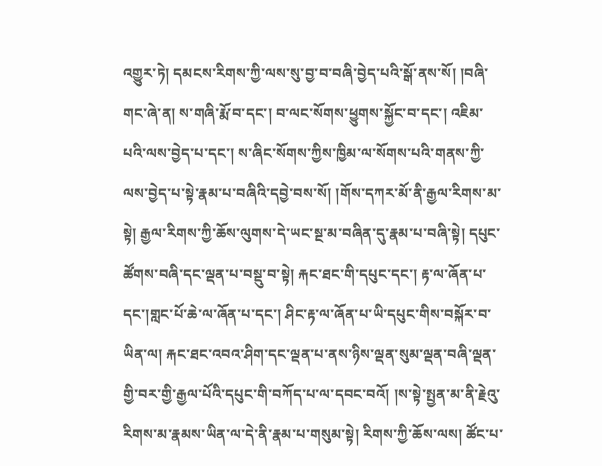འགྱུར་ཏེ། དམངས་རིགས་ཀྱི་ལས་སུ་བྱ་བ་བཞི་བྱེད་པའི་སྒོ་ནས་སོ། །བཞི་གང་ཞེ་ན། ས་གཞི་རྨོ་བ་དང་། བ་ལང་སོགས་ཕྱུགས་སྐྱོང་བ་དང་། འཇིམ་པའི་ལས་བྱེད་པ་དང་། ས་ཞིང་སོགས་ཀྱིས་ཁྱིམ་ལ་སོགས་པའི་གནས་ཀྱི་ལས་བྱེད་པ་སྟེ་རྣམ་པ་བཞིའི་དབྱེ་བས་སོ། །གོས་དཀར་མོ་ནི་རྒྱལ་རིགས་མ་སྟེ། རྒྱལ་རིགས་ཀྱི་ཆོས་ལུགས་དེ་ཡང་སྔ་མ་བཞིན་དུ་རྣམ་པ་བཞི་སྟེ། དཔུང་ཚོགས་བཞི་དང་ལྡན་པ་བསྡུ་བ་སྟེ། རྐང་ཐང་གི་དཔུང་དང་། རྟ་ལ་ཞོན་པ་དང་།གླང་པོ་ཆེ་ལ་ཞོན་པ་དང་། ཤིང་རྟ་ལ་ཞོན་པ་ཡི་དཔུང་གིས་བསྐོར་བ་ཡིན་ལ། རྐང་ཐང་འབའ་ཤིག་དང་ལྡན་པ་ནས་ཉིས་ལྡན་སུམ་ལྡན་བཞི་ལྡན་གྱི་བར་གྱི་རྒྱལ་པོའི་དཔུང་གི་བཀོད་པ་ལ་དབང་བའོ། །ས་སྟེ་སྤྱན་མ་ནི་རྗེའུ་རིགས་མ་རྣམས་ཡིན་ལ་དེ་ནི་རྣམ་པ་གསུམ་སྟེ། རིགས་ཀྱི་ཆོས་ལས། ཚོང་པ་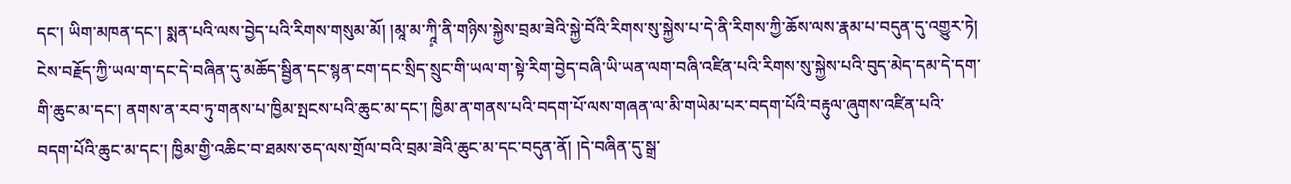དང་། ཡིག་མཁན་དང་། སྨན་པའི་ལས་བྱེད་པའི་རིགས་གསུམ་མོ། །མཱ་མ་ཀཱི༷་ནི་གཉིས་སྐྱེས་བྲམ་ཟེའི་སྐྱེ་བོའི་རིགས་སུ་སྐྱེས་པ་དེ་ནི་རིགས་ཀྱི་ཆོས་ལས་རྣམ་པ་བདུན་དུ་འགྱུར་ཏེ། ངེས་བརྗོད་ཀྱི་ཡལ་ག་དང་དེ་བཞིན་དུ་མཆོད་སྦྱིན་དང་སྙན་ངག་དང་སྲིད་སྲུང་གི་ཡལ་ག་སྟེ་རིག་བྱེད་བཞི་ཡི་ཡན་ལག་བཞི་འཛིན་པའི་རིགས་སུ་སྐྱེས་པའི་བུད་མེད་དམ་དེ་དག་གི་ཆུང་མ་དང་། ནགས་ན་རབ་ཏུ་གནས་པ་ཁྱིམ་སྤངས་པའི་ཆུང་མ་དང་། ཁྱིམ་ན་གནས་པའི་བདག་པོ་ལས་གཞན་ལ་མི་གཡེམ་པར་བདག་པོའི་བརྟུལ་ཞུགས་འཛིན་པའི་བདག་པོའི་ཆུང་མ་དང་། ཁྱིམ་གྱི་འཆིང་བ་ཐམས་ཅད་ལས་གྲོལ་བའི་བྲམ་ཟེའི་ཆུང་མ་དང་བདུན་ནོ། །དེ་བཞིན་དུ་སྒྲ་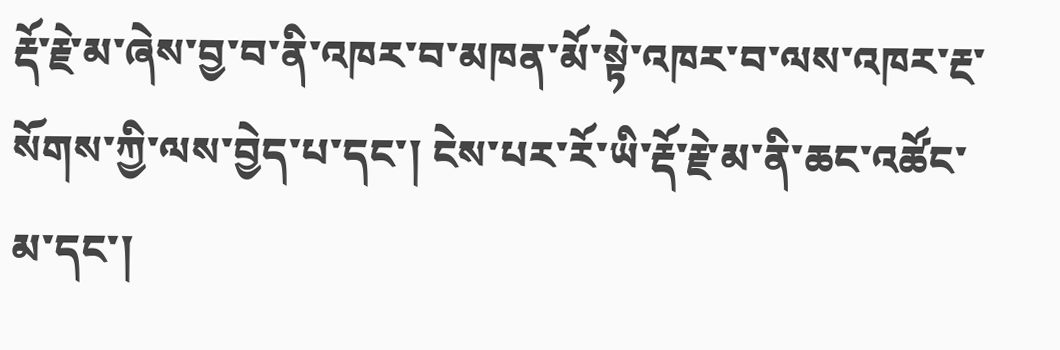རྡོ་རྗེ་མ་ཞེས་བྱ་བ་ནི་འཁར་བ་མཁན་མོ་སྟེ་འཁར་བ་ལས་འཁར་རྔ་སོགས་ཀྱི་ལས་བྱེད་པ་དང་། ངེས་པར་རོ་ཡི་རྡོ་རྗེ་མ་ནི་ཆང་འཚོང་མ་དང་།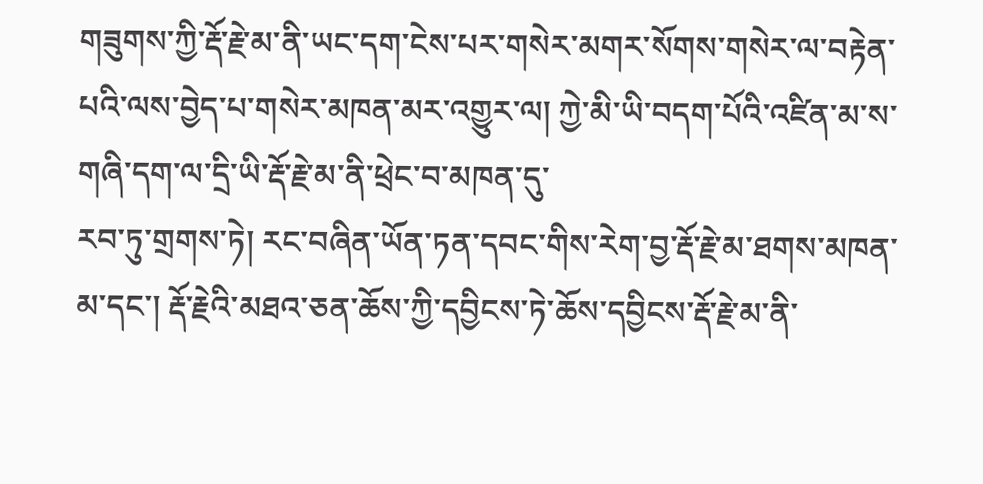གཟུགས་ཀྱི་རྡོ་རྗེ་མ་ནི་ཡང་དག་ངེས་པར་གསེར་མགར་སོགས་གསེར་ལ་བརྟེན་པའི་ལས་བྱེད་པ་གསེར་མཁན་མར་འགྱུར་ལ། ཀྱེ་མི་ཡི་བདག་པོའི་འཛིན་མ་ས་གཞི་དག་ལ་དྲི་ཡི་རྡོ་རྗེ་མ་ནི་ཕྲེང་བ་མཁན་དུ་
རབ་ཏུ་གྲགས་ཏེ། རང་བཞིན་ཡོན་ཏན་དབང་གིས་རེག་བྱ་རྡོ་རྗེ་མ་ཐགས་མཁན་མ་དང་། རྡོ་རྗེའི་མཐའ་ཅན་ཆོས་ཀྱི་དབྱིངས་ཏེ་ཆོས་དབྱིངས་རྡོ་རྗེ་མ་ནི་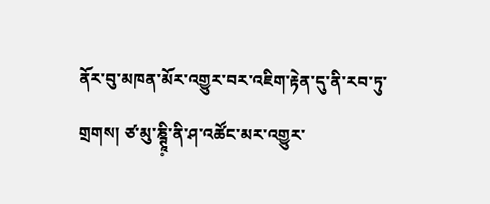ནོར་བུ་མཁན་མོར་འགྱུར་བར་འཇིག་རྟེན་དུ་ནི་རབ་ཏུ་གྲགས། ཙ་མུ་ཎྚཱི༷་ནི་ཤ་འཚོང་མར་འགྱུར་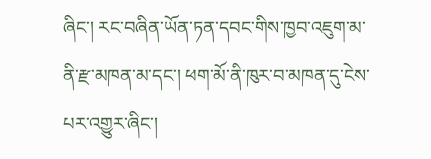ཞིང་། རང་བཞིན་ཡོན་ཏན་དབང་གིས་ཁྱབ་འཇུག་མ་ནི་རྫ་མཁན་མ་དང་། ཕག་མོ་ནི་ཁུར་བ་མཁན་དུ་ངེས་པར་འགྱུར་ཞིང་།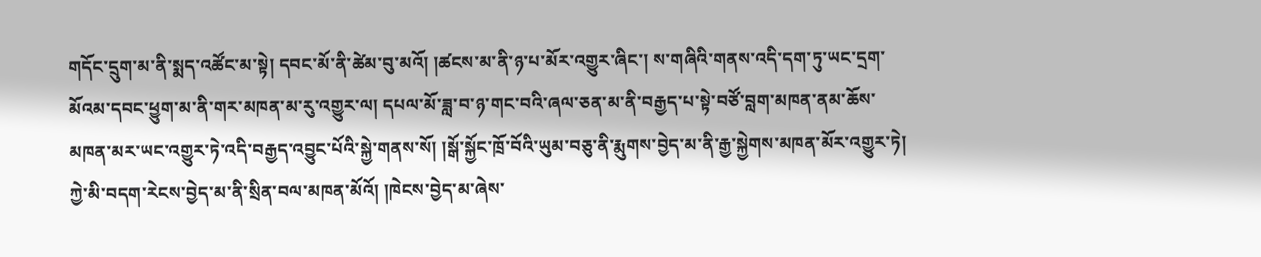གདོང་དྲུག་མ་ནི་སྨད་འཚོང་མ་སྟེ། དབང་མོ་ནི་ཚེམ་བུ་མའོ། །ཚངས་མ་ནི་ཉ་པ་མོར་འགྱུར་ཞིང་། ས་གཞིའི་གནས་འདི་དག་ཏུ་ཡང་དྲག་མོའམ་དབང་ཕྱུག་མ་ནི་གར་མཁན་མ་རུ་འགྱུར་ལ། དཔལ་མོ་ཟླ་བ་ཉ་གང་བའི་ཞལ་ཅན་མ་ནི་བརྒྱད་པ་སྟེ་བཙོ་བླག་མཁན་ནམ་ཆོས་མཁན་མར་ཡང་འགྱུར་ཏེ་འདི་བརྒྱད་འབྱུང་པོའི་སྐྱེ་གནས་སོ། །སྒོ་སྐྱོང་ཁྲོ་བོའི་ཡུམ་བཅུ་ནི་རྨུགས་བྱེད་མ་ནི་རྒྱ་སྐྱེགས་མཁན་མོར་འགྱུར་ཏེ། ཀྱེ་མི་བདག་རེངས་བྱེད་མ་ནི་སྲིན་བལ་མཁན་མོའོ། །ཁེངས་བྱེད་མ་ཞེས་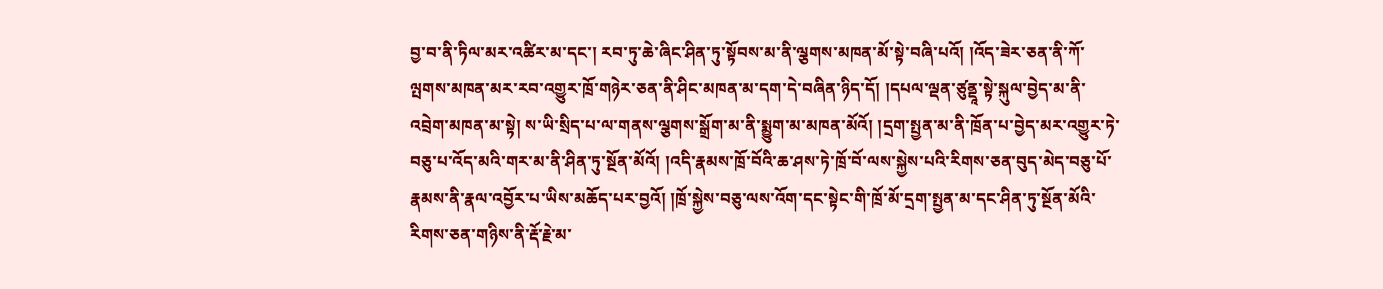བྱ་བ་ནི་ཏིལ་མར་འཚིར་མ་དང་། རབ་ཏུ་ཆེ་ཞིང་ཤིན་ཏུ་སྟོབས་མ་ནི་ལྕགས་མཁན་མོ་སྟེ་བཞི་པའོ། །འོད་ཟེར་ཅན་ནི་ཀོ་ལྤགས་མཁན་མར་རབ་འགྱུར་ཁྲོ་གཉེར་ཅན་ནི་ཤིང་མཁན་མ་དག་དེ་བཞིན་ཉིད་དོ། །དཔལ་ལྡན་ཙུནྡཱ་སྟེ་སྐུལ་བྱེད་མ་ནི་འབྲེག་མཁན་མ་སྟེ། ས་ཡི་སྲིད་པ་ལ་གནས་ལྕགས་སྒྲོག་མ་ནི་སྨྱུག་མ་མཁན་མོའོ། །དྲག་སྤྱན་མ་ནི་ཁྲོན་པ་བྱེད་མར་འགྱུར་ཏེ་བཅུ་པ་འོད་མའི་གར་མ་ནི་ཤིན་ཏུ་སྔོན་མོའོ། །འདི་རྣམས་ཁྲོ་བོའི་ཆ་ཤས་ཏེ་ཁྲོ་བོ་ལས་སྐྱེས་པའི་རིགས་ཅན་བུད་མེད་བཅུ་པོ་རྣམས་ནི་རྣལ་འབྱོར་པ་ཡིས་མཆོད་པར་བྱའོ། །ཁྲོ་སྐྱེས་བཅུ་ལས་འོག་དང་སྟེང་གི་ཁྲོ་མོ་དྲག་སྤྱན་མ་དང་ཤིན་ཏུ་སྔོན་མོའི་རིགས་ཅན་གཉིས་ནི་རྡོ་རྗེ་མ་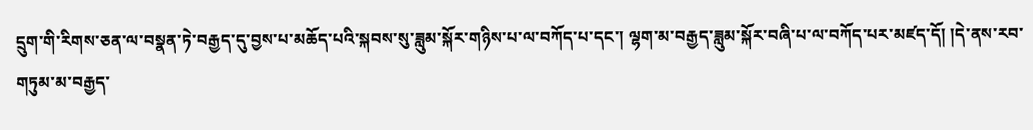དྲུག་གི་རིགས་ཅན་ལ་བསྣན་ཏེ་བརྒྱད་དུ་བྱས་པ་མཆོད་པའི་སྐབས་སུ་ཟླུམ་སྐོར་གཉིས་པ་ལ་བཀོད་པ་དང་། ལྷག་མ་བརྒྱད་ཟླུམ་སྐོར་བཞི་པ་ལ་བཀོད་པར་མཛད་དོ། །དེ་ནས་རབ་གཏུམ་མ་བརྒྱད་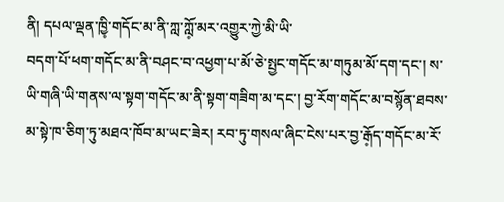ནི། དཔལ་ལྡན་ཁྱི༷་གདོང་མ་ནི་ཀླ་ཀློ༷་མར་འགྱུར་ཀྱེ་མི་ཡི་
བདག་པོ་ཕག་གདོང་མ་ནི་བཤང་བ་འཕྱག་པ་མོ་ཅེ་སྤྱང་གདོང་མ་གཏུམ་མོ་དག་དང་། ས་ཡི་གཞི་ཡི་གནས་ལ་སྟག་གདོང་མ་ནི་སྟག་གཟིག་མ་དང་། བྱ་རོག་གདོང་མ་བསྙོན་ཐབས་མ་སྟེ་ཁ་ཅིག་ཏུ་མཐའ་ཁོབ་མ་ཡང་ཟེར། རབ་ཏུ་གསལ་ཞིང་ངེས་པར་བྱ་རྒོ༷ད་གདོང་མ་རོ་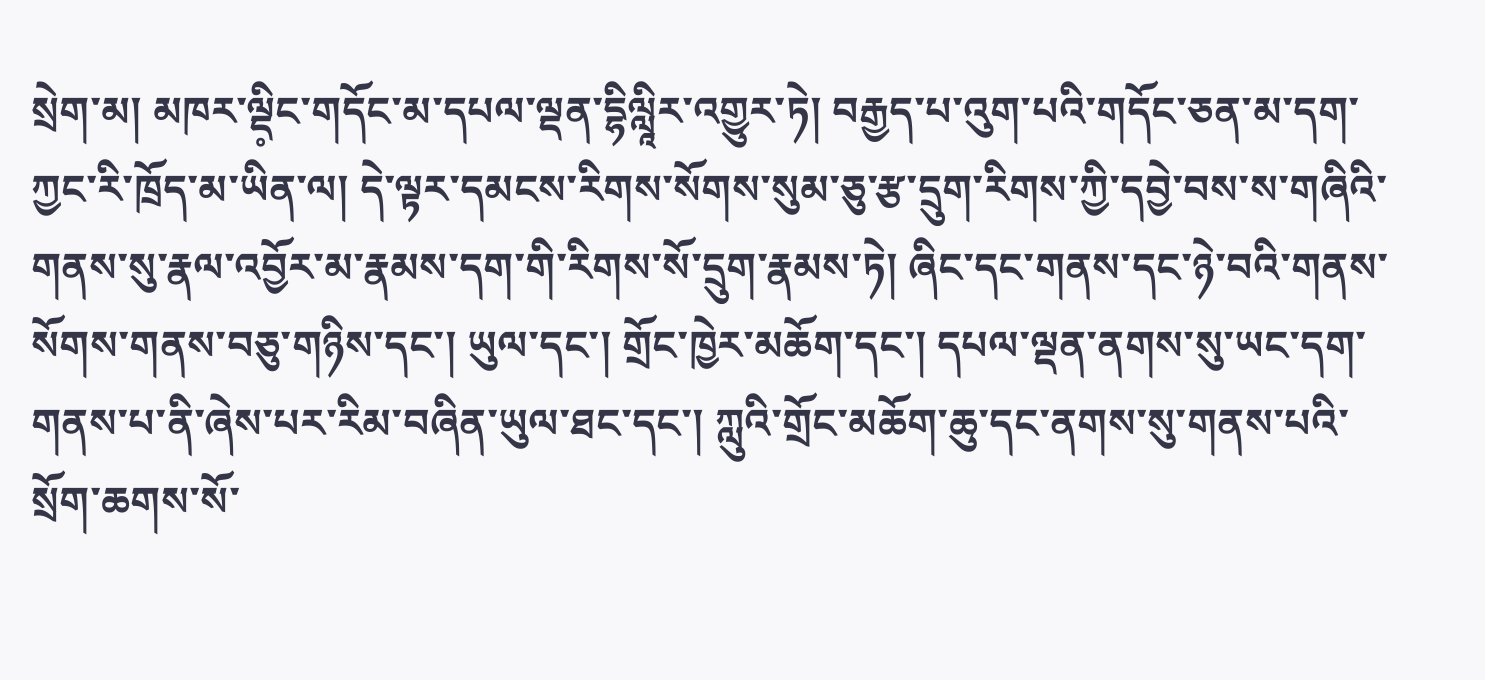སྲེག་མ། མཁར་ལྡི༷ང་གདོང་མ་དཔལ་ལྡན་དྷིལླཱིར་འགྱུར་ཏེ། བརྒྱད་པ་འུག་པའི་གདོང་ཅན་མ་དག་ཀྱང་རི་ཁྲོད་མ་ཡིན་ལ། དེ་ལྟར་དམངས་རིགས་སོགས་སུམ་ཅུ་རྩ་དྲུག་རིགས་ཀྱི་དབྱེ་བས་ས་གཞིའི་གནས་སུ་རྣལ་འབྱོར་མ་རྣམས་དག་གི་རིགས་སོ་དྲུག་རྣམས་ཏེ། ཞིང་དང་གནས་དང་ཉེ་བའི་གནས་སོགས་གནས་བཅུ་གཉིས་དང་། ཡུལ་དང་། གྲོང་ཁྱེར་མཆོག་དང་། དཔལ་ལྡན་ནགས་སུ་ཡང་དག་གནས་པ་ནི་ཞེས་པར་རིམ་བཞིན་ཡུལ་ཐང་དང་། ཀླུའི་གྲོང་མཆོག་ཆུ་དང་ནགས་སུ་གནས་པའི་སྲོག་ཆགས་སོ་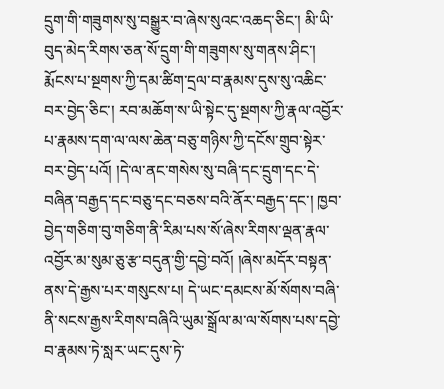དྲུག་གི་གཟུགས་སུ་བསྒྱུར་བ་ཞེས་སུའང་འཆད་ཅིང་། མི་ཡི་བུད་མེད་རིགས་ཅན་སོ་དྲུག་གི་གཟུགས་སུ་གནས་ཤིང་། རྨོངས་པ་སྔགས་ཀྱི་དམ་ཚིག་དྲལ་བ་རྣམས་དུས་སུ་འཆིང་བར་བྱེད་ཅིང་། རབ་མཆོག་ས་ཡི་སྟེང་དུ་སྔགས་ཀྱི་རྣལ་འབྱོར་པ་རྣམས་དག་ལ་ལས་ཆེན་བཅུ་གཉིས་ཀྱི་དངོས་གྲུབ་སྟེར་བར་བྱེད་པའོ། །དེ་ལ་ནང་གསེས་སུ་བཞི་དང་དྲུག་དང་དེ་བཞིན་བརྒྱད་དང་བཅུ་དང་བཅས་བའི་ནོར་བརྒྱད་དང་། ཁྱབ་བྱེད་གཅིག་བུ་གཅིག་ནི་རིམ་པས་སོ་ཞེས་རིགས་ལྡན་རྣལ་འབྱོར་མ་སུམ་ཅུ་རྩ་བདུན་གྱི་དབྱེ་བའོ། །ཞེས་མདོར་བསྟན་ནས་དེ་རྒྱས་པར་གསུངས་པ། དེ་ཡང་དམངས་མོ་སོགས་བཞི་ནི་སངས་རྒྱས་རིགས་བཞིའི་ཡུམ་སྒྲོལ་མ་ལ་སོགས་པས་དབྱེ་བ་རྣམས་ཏེ་སླར་ཡང་དུས་ཏེ་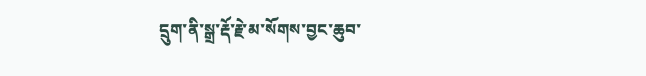དྲུག་ནི་སྒྲ་རྡོ་རྗེ་མ་སོགས་བྱང་ཆུབ་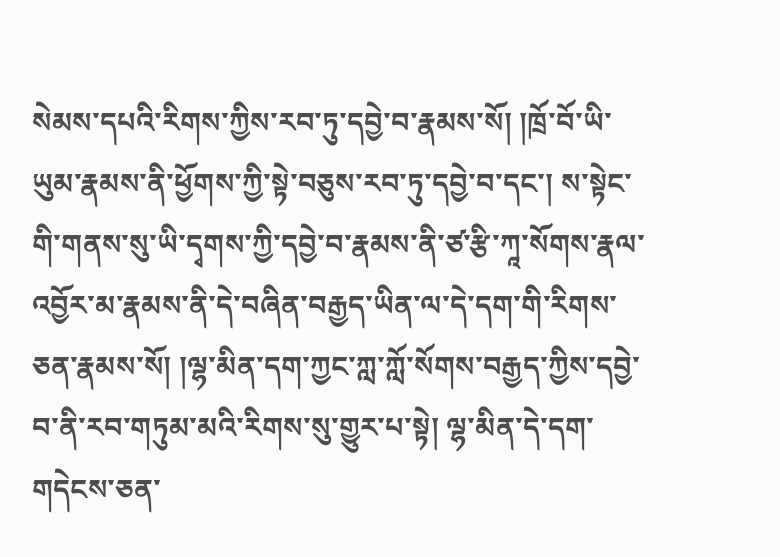སེམས་དཔའི་རིགས་ཀྱིས་རབ་ཏུ་དབྱེ་བ་རྣམས་སོ། །ཁྲོ་བོ་ཡི་ཡུམ་རྣམས་ནི་ཕྱོགས་ཀྱི་སྟེ་བཅུས་རབ་ཏུ་དབྱེ་བ་དང་། ས་སྟེང་གི་གནས་སུ་ཡི་དྭགས་ཀྱི་དབྱེ་བ་རྣམས་ནི་ཙ་རྩི་ཀཱ་སོགས་རྣལ་འབྱོར་མ་རྣམས་ནི་དེ་བཞིན་བརྒྱད་ཡིན་ལ་དེ་དག་གི་རིགས་
ཅན་རྣམས་སོ། །ལྷ་མིན་དག་ཀྱང་ཀླ་ཀློ་སོགས་བརྒྱད་ཀྱིས་དབྱེ་བ་ནི་རབ་གཏུམ་མའི་རིགས་སུ་གྱུར་པ་སྟེ། ལྷ་མིན་དེ་དག་གདེངས་ཅན་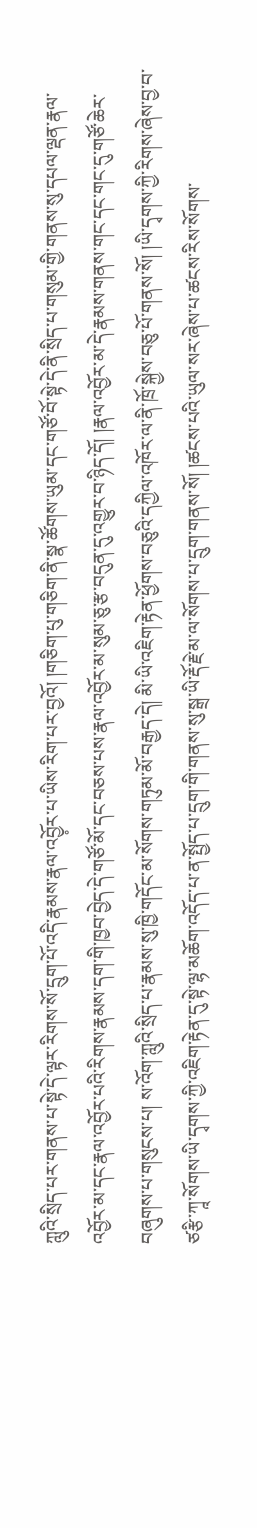ཀླུའི་སྲིད་པར་གནས་པ་སྟེ་དེ་ལྟར་རིགས་སོ་དྲུག་པོ་འདི་རྣམས་རྣལ་འབྱོ༷ར་པ་ཡིས་རིག་པར་བྱའོ། །གཅིག་པུ་གཅིག་ནི་སྣ་ཚོགས་ཡུམ་དང་གཙོ་བོ་སྟེ་དེ་ནི་སྲིད་པ་གསུམ་གྱི་གནས་སུ་དཔལ་ལྡན་རྣལ་འབྱོར་མ་དང་རྣལ་འབྱོར་པའི་རིགས་རྣམས་དག་གི་ཁྱབ་བྱེད་དེ་གཙོ་མོ་དང་བཅས་པས་རྣལ་འབྱོར་མ་སུམ་ཅུ་རྩ་བདུན་དུ་འགྱུར་བ་ཉིད་དོ། །རྣལ་འབྱོར་མ་དེ་རྣམས་གནས་གང་དང་གང་དུ་གཙོ་ཆེར་བཞུགས་པ་གསུངས་པ། ས་འོག་ཀླུའི་སྲིད་པ་རྣམས་སུ་ཁྱི་གདོང་མ་སོགས་གཏུམ་མོ་བརྒྱད་དེ། མི་ཡི་འཇིག་རྟེན་ཕྱོགས་བཅུའི་དཀྱིལ་འཁོར་ལ་ནི་ཁྲོ་སྐྱེས་བཅུ་པོ་གནས་སོ། །ཡི་དྭགས་ཀྱི་རིགས་ཞེས་བྱ་བ་ཙརྩི་ཀཱ་སོགས་ཡི་དྭགས་ཀྱི་འཇིག་རྟེན་དུ་སྟེ་ལྷ་མཆོག་འདོད་པ་ན་སྤྱོད་པ་དྲུག་གི་གནས་སུ་སྒྲ་ཡི་རྡོ་རྗེ་མ་ལ་སོགས་པ་དྲུག་གནས་སོ། །ཚངས་པའི་ཡུལ་སར་ཞེས་པ་ཚངས་རིས་སོགས་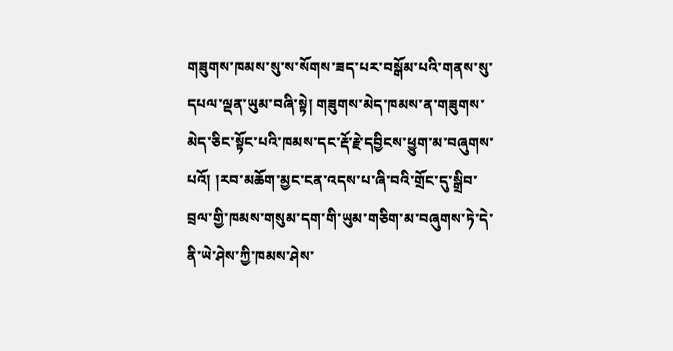གཟུགས་ཁམས་སུ་ས་སོགས་ཟད་པར་བསྒོམ་པའི་གནས་སུ་དཔལ་ལྡན་ཡུམ་བཞི་སྟེ། གཟུགས་མེད་ཁམས་ན་གཟུགས་མེད་ཅིང་སྟོང་པའི་ཁམས་དང་རྡོ་རྗེ་དབྱིངས་ཕྱུག་མ་བཞུགས་པའོ། །རབ་མཆོག་མྱང་ངན་འདས་པ་ཞི་བའི་གྲོང་དུ་སྒྲིབ་བྲལ་གྱི་ཁམས་གསུམ་དག་གི་ཡུམ་གཅིག་མ་བཞུགས་ཏེ་དེ་ནི་ཡེ་ཤེས་ཀྱི་ཁམས་ཤེས་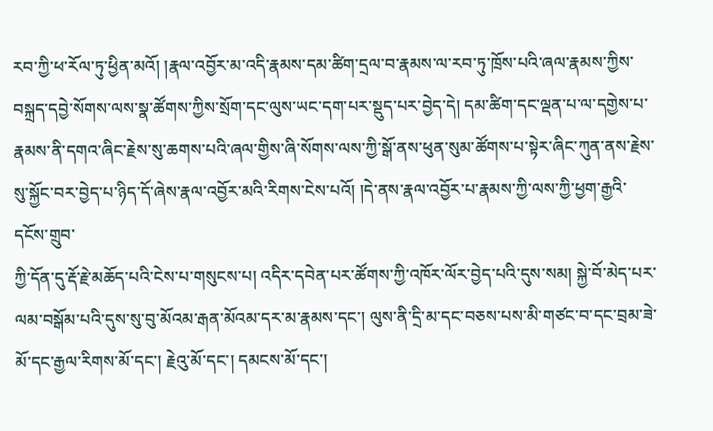རབ་ཀྱི་ཕ་རོལ་ཏུ་ཕྱིན་མའོ། །རྣལ་འབྱོར་མ་འདི་རྣམས་དམ་ཚིག་དྲལ་བ་རྣམས་ལ་རབ་ཏུ་ཁྲོས་པའི་ཞལ་རྣམས་ཀྱིས་བསྐྲད་དབྱེ་སོགས་ལས་སྣ་ཚོགས་ཀྱིས་སྲོག་དང་ལུས་ཡང་དག་པར་སྡུད་པར་བྱེད་དེ། དམ་ཚིག་དང་ལྡན་པ་ལ་དགྱེས་པ་རྣམས་ནི་དགའ་ཞིང་རྗེས་སུ་ཆགས་པའི་ཞལ་གྱིས་ཞི་སོགས་ལས་ཀྱི་སྒོ་ནས་ཕུན་སུམ་ཚོགས་པ་སྟེར་ཞིང་ཀུན་ནས་རྗེས་སུ་སྐྱོང་བར་བྱེད་པ་ཉིད་དོ་ཞེས་རྣལ་འབྱོར་མའི་རིགས་ངེས་པའོ། །དེ་ནས་རྣལ་འབྱོར་པ་རྣམས་ཀྱི་ལས་ཀྱི་ཕྱག་རྒྱའི་དངོས་གྲུབ་
ཀྱི་དོན་དུ་རྡོ་རྗེ་མཆོད་པའི་ངེས་པ་གསུངས་པ། འདིར་དབེན་པར་ཚོགས་ཀྱི་འཁོར་ལོར་བྱེད་པའི་དུས་སམ། སྐྱེ་བོ་མེད་པར་ལམ་བསྒོམ་པའི་དུས་སུ་བུ་མོའམ་རྒན་མོའམ་དར་མ་རྣམས་དང་། ལུས་ནི་དྲི་མ་དང་བཅས་པས་མི་གཙང་བ་དང་བྲམ་ཟེ་མོ་དང་རྒྱལ་རིགས་མོ་དང་། རྗེའུ་མོ་དང་། དམངས་མོ་དང་།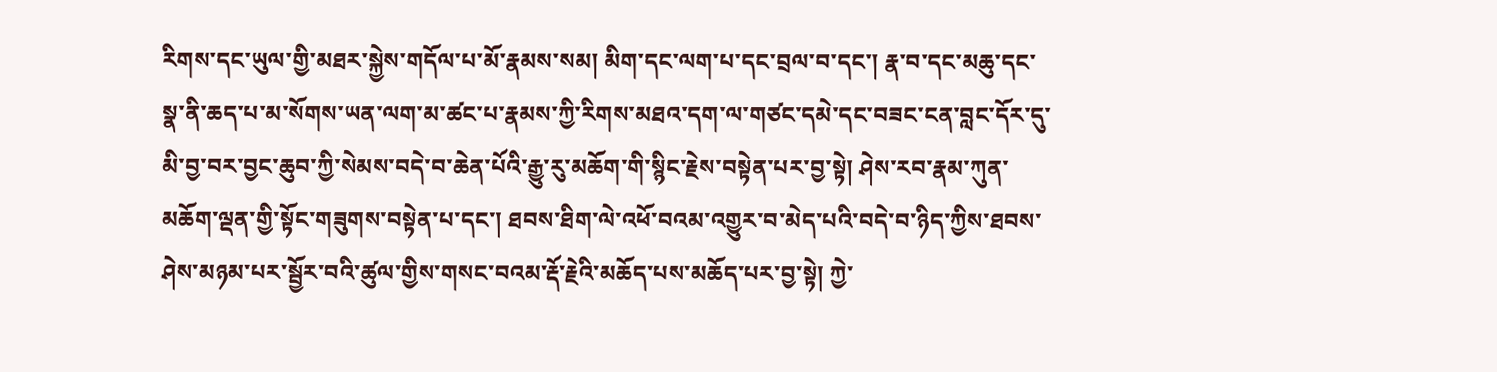རིགས་དང་ཡུལ་གྱི་མཐར་སྐྱེས་གདོལ་པ་མོ་རྣམས་སམ། མིག་དང་ལག་པ་དང་བྲལ་བ་དང་། རྣ་བ་དང་མཆུ་དང་སྣ་ནི་ཆད་པ་མ་སོགས་ཡན་ལག་མ་ཚང་པ་རྣམས་ཀྱི་རིགས་མཐའ་དག་ལ་གཙང་དམེ་དང་བཟང་ངན་བླང་དོར་དུ་མི་བྱ་བར་བྱང་ཆུབ་ཀྱི་སེམས་བདེ་བ་ཆེན་པོའི་རྒྱུ་རུ་མཆོག་གི་སྙིང་རྗེས་བསྟེན་པར་བྱ་སྟེ། ཤེས་རབ་རྣམ་ཀུན་མཆོག་ལྡན་གྱི་སྟོང་གཟུགས་བསྟེན་པ་དང་། ཐབས་ཐིག་ལེ་འཕོ་བའམ་འགྱུར་བ་མེད་པའི་བདེ་བ་ཉིད་ཀྱིས་ཐབས་ཤེས་མཉམ་པར་སྦྱོར་བའི་ཚུལ་གྱིས་གསང་བའམ་རྡོ་རྗེའི་མཆོད་པས་མཆོད་པར་བྱ་སྟེ། ཀྱེ་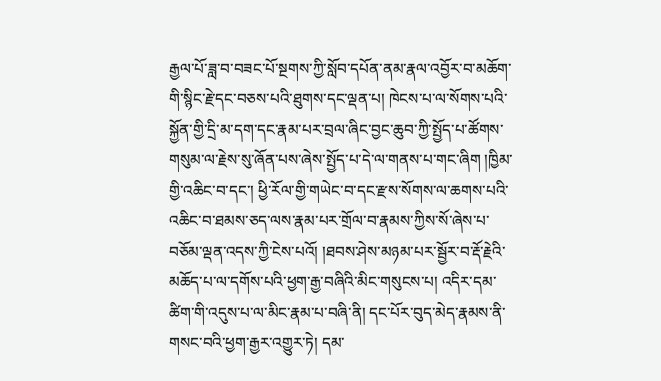རྒྱལ་པོ་ཟླ་བ་བཟང་པོ་སྔགས་ཀྱི་སློབ་དཔོན་ནམ་རྣལ་འབྱོར་བ་མཆོག་གི་སྙིང་རྗེ་དང་བཅས་པའི་ཐུགས་དང་ལྡན་པ། ཁེངས་པ་ལ་སོགས་པའི་སྐྱོན་གྱི་དྲི་མ་དག་དང་རྣམ་པར་བྲལ་ཞིང་བྱང་ཆུབ་ཀྱི་སྤྱོད་པ་ཚོགས་གསུམ་ལ་རྗེས་སུ་ཞོན་པས་ཞེས་སྤྱོད་པ་དེ་ལ་གནས་པ་གང་ཞིག །ཁྱིམ་གྱི་འཆིང་བ་དང་། ཕྱི་རོལ་གྱི་གཡེང་བ་དང་རྫས་སོགས་ལ་ཆགས་པའི་འཆིང་བ་ཐམས་ཅད་ལས་རྣམ་པར་གྲོལ་བ་རྣམས་ཀྱིས་སོ་ཞེས་པ་བཅོམ་ལྡན་འདས་ཀྱི་ངེས་པའོ། །ཐབས་ཤེས་མཉམ་པར་སྦྱོར་བ་རྡོ་རྗེའི་མཆོད་པ་ལ་དགོས་པའི་ཕྱག་རྒྱ་བཞིའི་མིང་གསུངས་པ། འདིར་དམ་ཚིག་གི་འདུས་པ་ལ་མིང་རྣམ་པ་བཞི་ནི། དང་པོར་བུད་མེད་རྣམས་ནི་གསང་བའི་ཕྱག་རྒྱར་འགྱུར་ཏེ། དམ་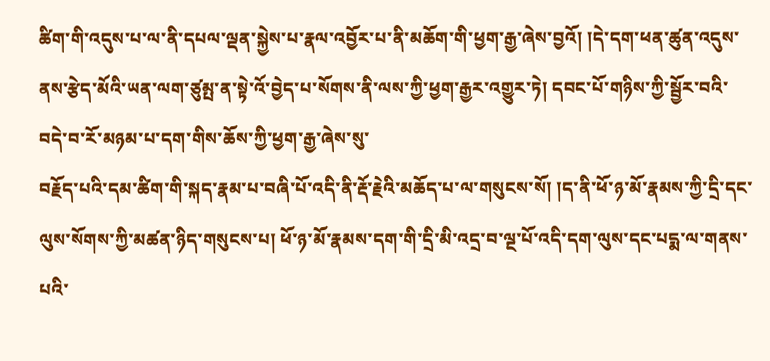ཚིག་གི་འདུས་པ་ལ་ནི་དཔལ་ལྡན་སྐྱེས་པ་རྣལ་འབྱོར་པ་ནི་མཆོག་གི་ཕྱག་རྒྱ་ཞེས་བྱའོ། །དེ་དག་ཕན་ཚུན་འདུས་ནས་རྩེད་མོའི་ཡན་ལག་ཙུམྤ་ན་སྟེ་འོ་བྱེད་པ་སོགས་ནི་ལས་ཀྱི་ཕྱག་རྒྱར་འགྱུར་ཏེ། དབང་པོ་གཉིས་ཀྱི་སྦྱོར་བའི་བདེ་བ་རོ་མཉམ་པ་དག་གིས་ཆོས་ཀྱི་ཕྱག་རྒྱ་ཞེས་སུ་
བརྗོད་པའི་དམ་ཚིག་གི་སྐད་རྣམ་པ་བཞི་པོ་འདི་ནི་རྡོ་རྗེའི་མཆོད་པ་ལ་གསུངས་སོ། །ད་ནི་ཕོ་ཉ་མོ་རྣམས་ཀྱི་དྲི་དང་ལུས་སོགས་ཀྱི་མཚན་ཉིད་གསུངས་པ། ཕོ་ཉ་མོ་རྣམས་དག་གི་དྲི་མི་འདྲ་བ་ལྔ་པོ་འདི་དག་ལུས་དང་པདྨ་ལ་གནས་པའི་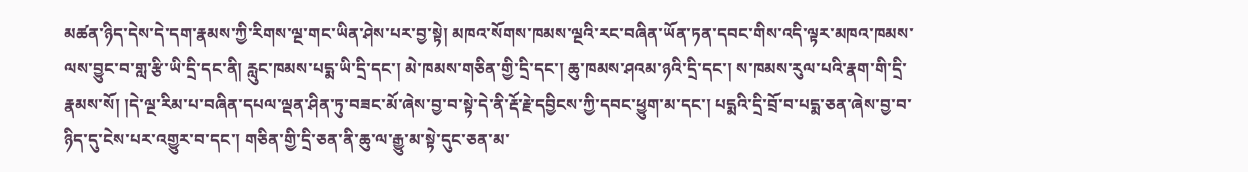མཚན་ཉིད་དེས་དེ་དག་རྣམས་ཀྱི་རིགས་ལྔ་གང་ཡིན་ཤེས་པར་བྱ་སྟེ། མཁའ་སོགས་ཁམས་ལྔའི་རང་བཞིན་ཡོན་ཏན་དབང་གིས་འདི་ལྟར་མཁའ་ཁམས་ལས་བྱུང་བ་གླ་རྩི་ཡི་དྲི་དང་ནི། རླུང་ཁམས་པདྨ་ཡི་དྲི་དང་། མེ་ཁམས་གཅིན་གྱི་དྲི་དང་། ཆུ་ཁམས་ཤའམ་ཉའི་དྲི་དང་། ས་ཁམས་རུལ་པའི་རྣག་གི་དྲི་རྣམས་སོ། །དེ་ལྔ་རིམ་པ་བཞིན་དཔལ་ལྡན་ཤིན་ཏུ་བཟང་མོ་ཞེས་བྱ་བ་སྟེ་དེ་ནི་རྡོ་རྗེ་དབྱིངས་ཀྱི་དབང་ཕྱུག་མ་དང་། པདྨའི་དྲི་བྲོ་བ་པདྨ་ཅན་ཞེས་བྱ་བ་ཉིད་དུ་ངེས་པར་འགྱུར་བ་དང་། གཅིན་གྱི་དྲི་ཅན་ནི་ཆུ་ལ་རྒྱུ་མ་སྟེ་དུང་ཅན་མ་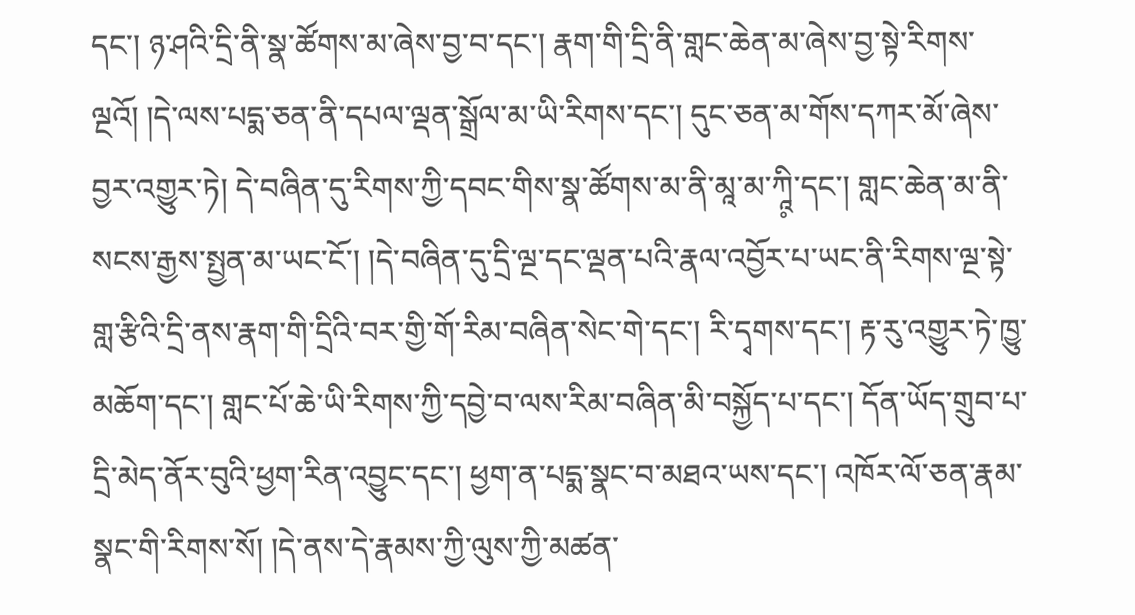དང་། ཉ་ཤའི་དྲི་ནི་སྣ་ཚོགས་མ་ཞེས་བྱ་བ་དང་། རྣག་གི་དྲི་ནི་གླང་ཆེན་མ་ཞེས་བྱ་སྟེ་རིགས་ལྔའོ། །དེ་ལས་པདྨ་ཅན་ནི་དཔལ་ལྡན་སྒྲོལ་མ་ཡི་རིགས་དང་། དུང་ཅན་མ་གོས་དཀར་མོ་ཞེས་བྱར་འགྱུར་ཏེ། དེ་བཞིན་དུ་རིགས་ཀྱི་དབང་གིས་སྣ་ཚོགས་མ་ནི་མཱ་མ་ཀཱི༷་དང་། གླང་ཆེན་མ་ནི་སངས་རྒྱས་སྤྱན་མ་ཡང་ངོ་། །དེ་བཞིན་དུ་དྲི་ལྔ་དང་ལྡན་པའི་རྣལ་འབྱོར་པ་ཡང་ནི་རིགས་ལྔ་སྟེ་གླ་རྩིའི་དྲི་ནས་རྣག་གི་དྲིའི་བར་གྱི་གོ་རིམ་བཞིན་སེང་གེ་དང་། རི་དྭགས་དང་། རྟ་རུ་འགྱུར་ཏེ་ཁྱུ་མཆོག་དང་། གླང་པོ་ཆེ་ཡི་རིགས་ཀྱི་དབྱེ་བ་ལས་རིམ་བཞིན་མི་བསྐྱོད་པ་དང་། དོན་ཡོད་གྲུབ་པ་དྲི་མེད་ནོར་བུའི་ཕྱག་རིན་འབྱུང་དང་། ཕྱག་ན་པདྨ་སྣང་བ་མཐའ་ཡས་དང་། འཁོར་ལོ་ཅན་རྣམ་སྣང་གི་རིགས་སོ། །དེ་ནས་དེ་རྣམས་ཀྱི་ལུས་ཀྱི་མཚན་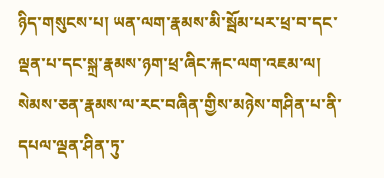ཉིད་གསུངས་པ། ཡན་ལག་རྣམས་མི་སྦོམ་པར་ཕྲ་བ་དང་ལྡན་པ་དང་སྐྲ་རྣམས་ཉག་ཕྲ་ཞིང་རྐང་ལག་འཇམ་ལ། སེམས་ཅན་རྣམས་ལ་རང་བཞིན་གྱིས་མཉེས་གཤིན་པ་ནི་དཔལ་ལྡན་ཤིན་ཏུ་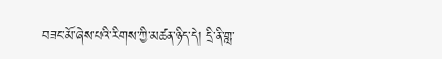བཟང་མོ་ཞེས་པའི་རིགས་ཀྱི་མཚན་ཉིད་དེ། དྲི་ནི་གླ་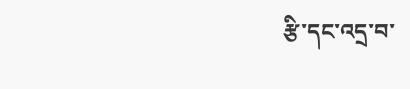རྩི་དང་འདྲ་བ་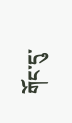གོང་དུ་